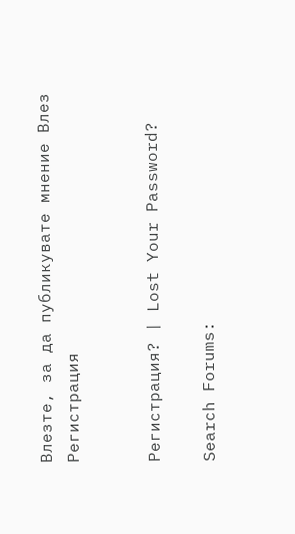Влезте, за да публикувате мнение Влез Регистрация


Регистрация? | Lost Your Password?

Search Forums: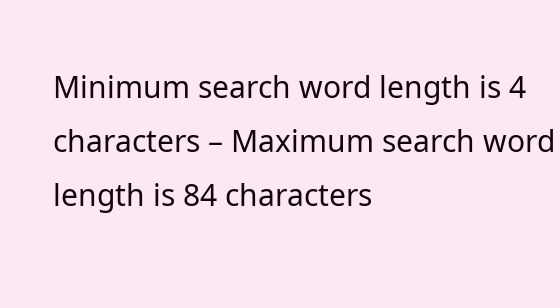Minimum search word length is 4 characters – Maximum search word length is 84 characters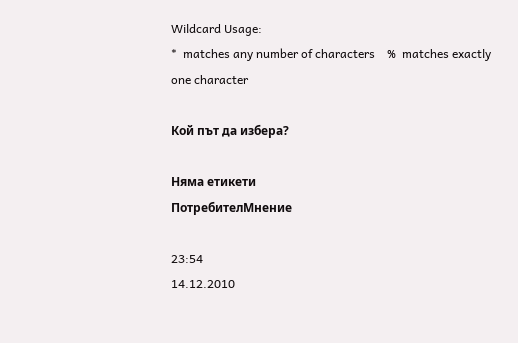Wildcard Usage:
*  matches any number of characters    %  matches exactly one character

Кой път да избера?

Няма етикети
ПотребителМнение

23:54
14.12.2010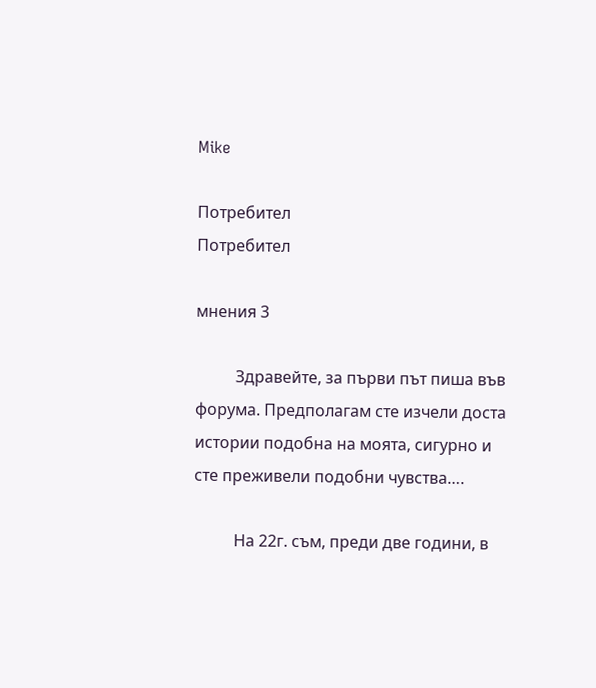Mike

Потребител
Потребител

мнения 3

          Здравейте, за първи път пиша във форума. Предполагам сте изчели доста истории подобна на моята, сигурно и сте преживели подобни чувства….

          На 22г. съм, преди две години, в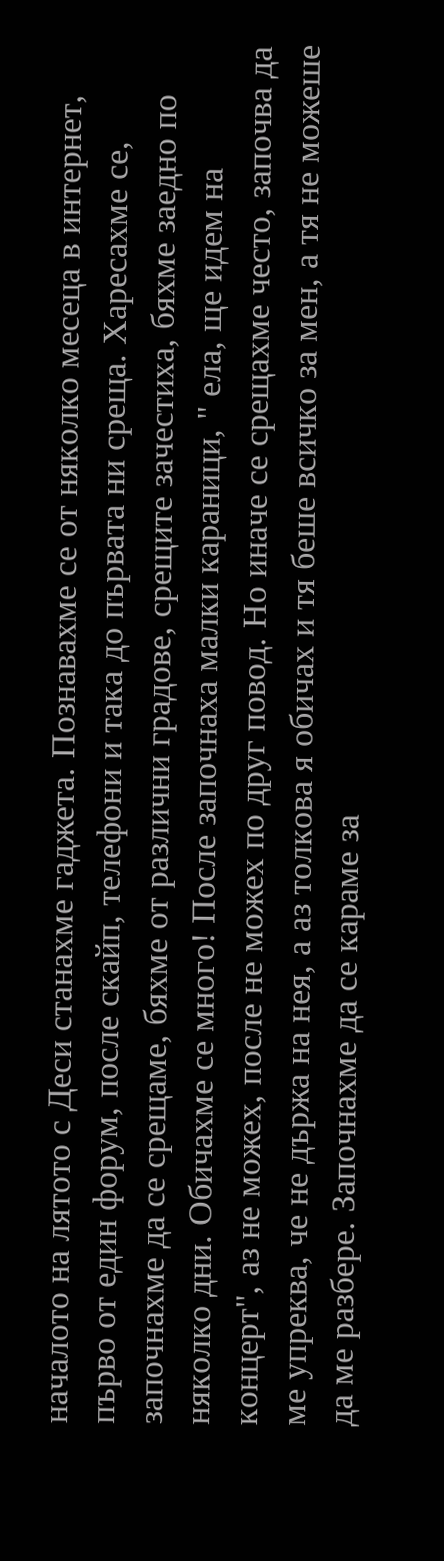началото на лятото с Деси станахме гаджета. Познавахме се от няколко месеца в интернет, първо от един форум, после скайп, телефони и така до първата ни среща. Харесахме се, започнахме да се срещаме, бяхме от различни градове, срещите зачестиха, бяхме заедно по няколко дни. Обичахме се много! После започнаха малки караници, " ела, ще идем на концерт", аз не можех, после не можех по друг повод. Но иначе се срещахме често, започва да ме упреква, че не държа на нея, а аз толкова я обичах и тя беше всичко за мен, а тя не можеше да ме разбере. Започнахме да се караме за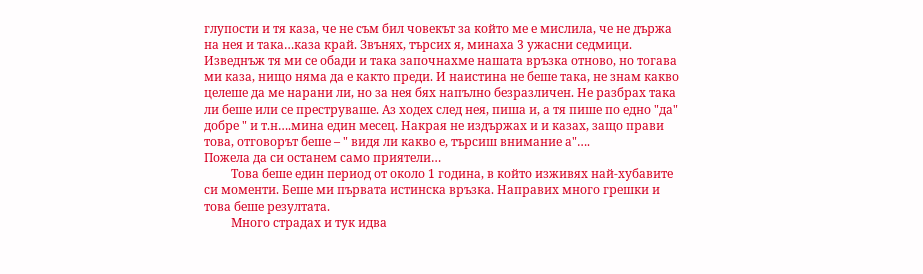глупости и тя каза, че не съм бил човекът за който ме е мислила, че не държа на нея и така…каза край. Звънях, търсих я, минаха 3 ужасни седмици. Изведнъж тя ми се обади и така започнахме нашата връзка отново, но тогава ми каза, нищо няма да е както преди. И наистина не беше така, не знам какво целеше да ме нарани ли, но за нея бях напълно безразличен. Не разбрах така ли беше или се преструваше. Аз ходех след нея, пиша и, а тя пише по едно "да" добре " и т.н….мина един месец. Накрая не издържах и и казах, защо прави това, отговорът беше – " видя ли какво е, търсиш внимание а"….
Пожела да си останем само приятели…
         Това беше един период от около 1 година, в който изживях най-хубавите си моменти. Беше ми първата истинска връзка. Направих много грешки и това беше резултата.
         Много страдах и тук идва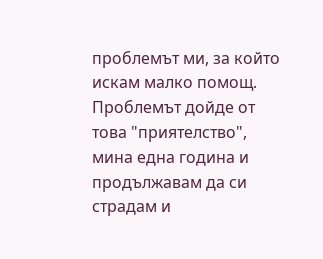проблемът ми, за който искам малко помощ. Проблемът дойде от това "приятелство", мина една година и продължавам да си страдам и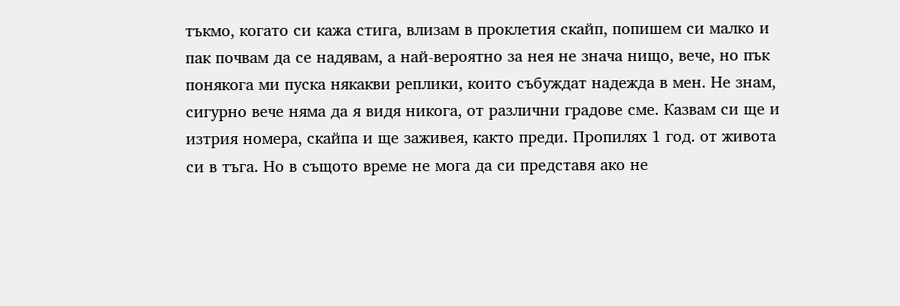тъкмо, когато си кажа стига, влизам в проклетия скайп, попишем си малко и пак почвам да се надявам, а най-вероятно за нея не знача нищо, вече, но пък понякога ми пуска някакви реплики, които събуждат надежда в мен. Не знам, сигурно вече няма да я видя никога, от различни градове сме. Казвам си ще и изтрия номера, скайпа и ще заживея, както преди. Пропилях 1 год. от живота си в тъга. Но в същото време не мога да си представя ако не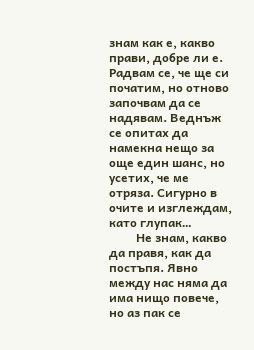знам как е, какво прави, добре ли е. Радвам се, че ще си початим, но отново започвам да се надявам. Веднъж се опитах да намекна нещо за още един шанс, но усетих, че ме отряза. Сигурно в очите и изглеждам, като глупак…
         Не знам, какво да правя, как да постъпя. Явно между нас няма да има нищо повече, но аз пак се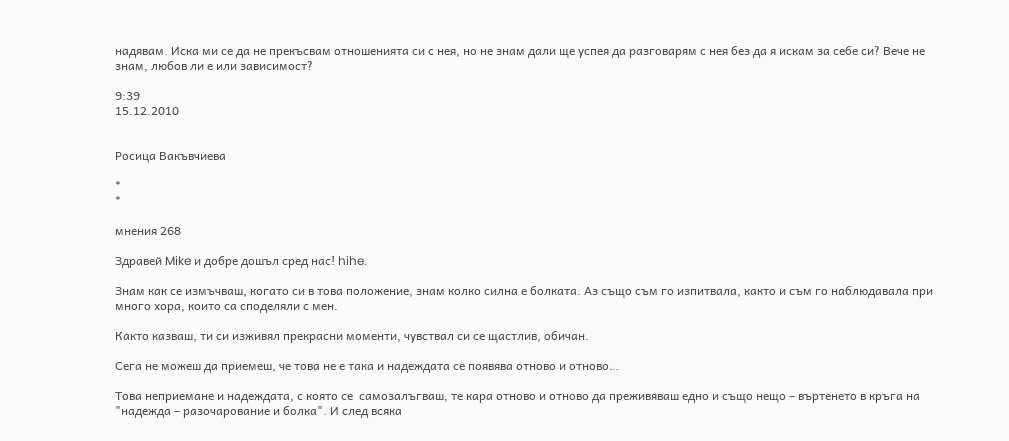надявам. Иска ми се да не прекъсвам отношенията си с нея, но не знам дали ще успея да разговарям с нея без да я искам за себе си? Вече не знам, любов ли е или зависимост?

9:39
15.12.2010


Росица Вакъвчиева

*
*

мнения 268

Здравей Mike и добре дошъл сред нас! hihe.

Знам как се измъчваш, когато си в това положение, знам колко силна е болката. Аз също съм го изпитвала, както и съм го наблюдавала при много хора, които са споделяли с мен.

Както казваш, ти си изживял прекрасни моменти, чувствал си се щастлив, обичан.

Сега не можеш да приемеш, че това не е така и надеждата се появява отново и отново…

Това неприемане и надеждата, с която се  самозалъгваш, те кара отново и отново да преживяваш едно и също нещо – въртенето в кръга на "надежда – разочарование и болка". И след всяка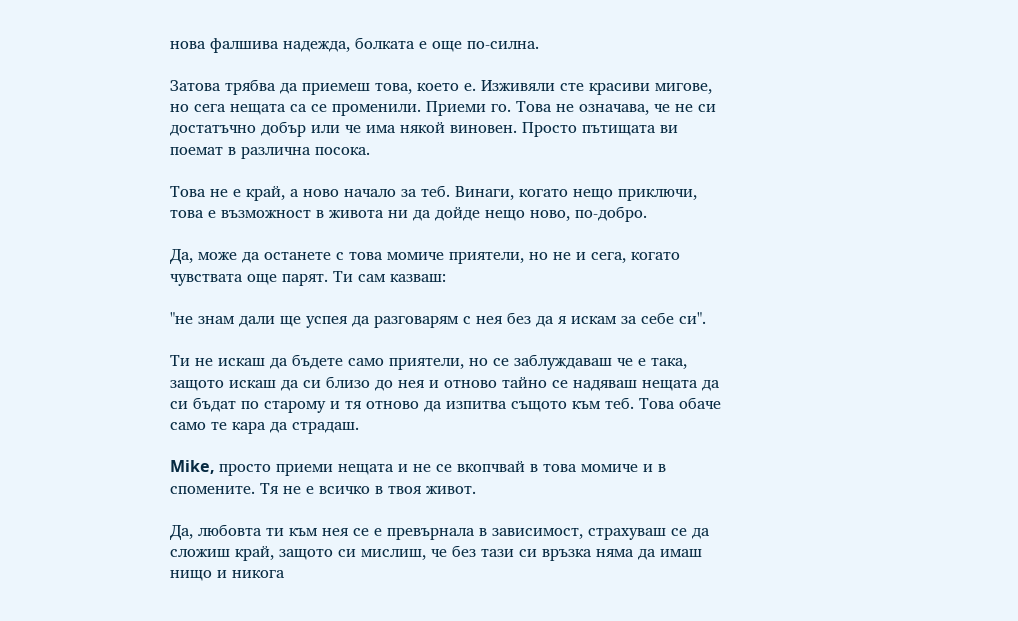нова фалшива надежда, болката е още по-силна.

Затова трябва да приемеш това, което е. Изживяли сте красиви мигове, но сега нещата са се променили. Приеми го. Това не означава, че не си достатъчно добър или че има някой виновен. Просто пътищата ви поемат в различна посока.

Това не е край, а ново начало за теб. Винаги, когато нещо приключи, това е възможност в живота ни да дойде нещо ново, по-добро.

Да, може да останете с това момиче приятели, но не и сега, когато чувствата още парят. Ти сам казваш:

"не знам дали ще успея да разговарям с нея без да я искам за себе си".

Ти не искаш да бъдете само приятели, но се заблуждаваш че е така, защото искаш да си близо до нея и отново тайно се надяваш нещата да си бъдат по старому и тя отново да изпитва същото към теб. Това обаче само те кара да страдаш.

Mike, просто приеми нeщата и не се вкопчвай в това момиче и в спомените. Тя не е всичко в твоя живот.

Да, любовта ти към нея се е превърнала в зависимост, страхуваш се да сложиш край, защото си мислиш, че без тази си връзка няма да имаш нищо и никога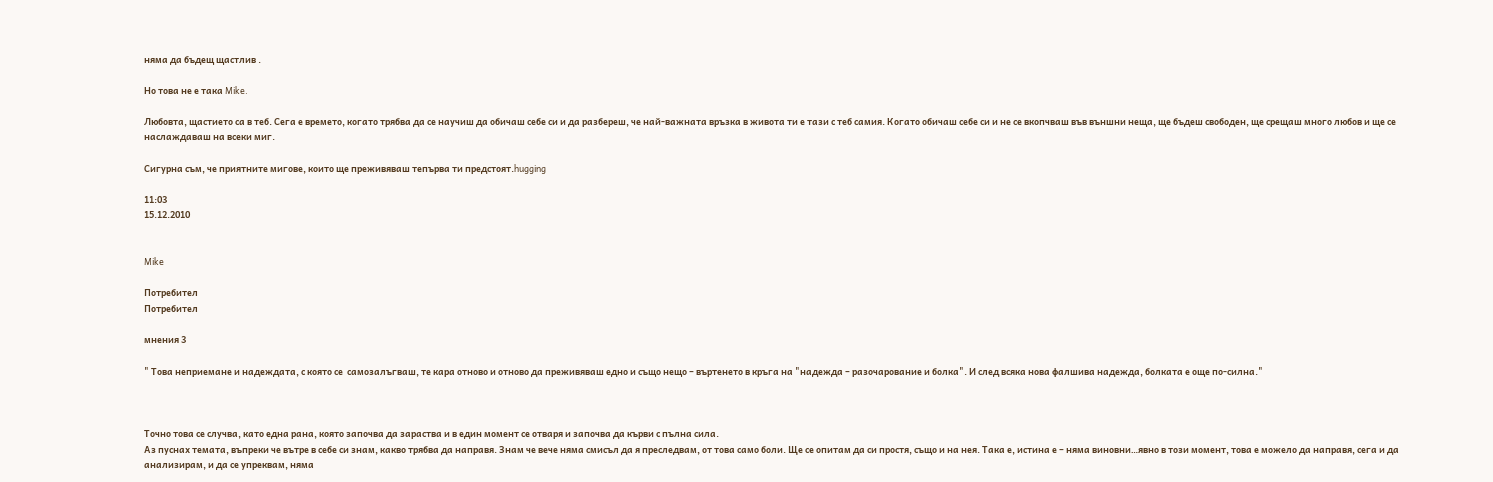няма да бъдещ щастлив .

Но това не е така Mike.

Любовта, щастието са в теб. Сега е времето, когато трябва да се научиш да обичаш себе си и да разбереш, че най-важната връзка в живота ти е тази с теб самия. Когато обичаш себе си и не се вкопчваш във външни неща, ще бъдеш свободен, ще срещаш много любов и ще се наслаждаваш на всеки миг.

Сигурна съм, че приятните мигове, които ще преживяваш тепърва ти предстоят.hugging

11:03
15.12.2010


Mike

Потребител
Потребител

мнения 3

" Това неприемане и надеждата, с която се  самозалъгваш, те кара отново и отново да преживяваш едно и също нещо – въртенето в кръга на "надежда – разочарование и болка". И след всяка нова фалшива надежда, болката е още по-силна."



Точно това се случва, като една рана, която започва да зараства и в един момент се отваря и започва да кърви с пълна сила.
Аз пуснах темата, въпреки че вътре в себе си знам, какво трябва да направя. Знам че вече няма смисъл да я преследвам, от това само боли. Ще се опитам да си простя, също и на нея. Така е, истина е – няма виновни…явно в този момент, това е можело да направя, сега и да анализирам, и да се упреквам, няма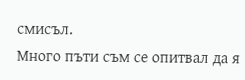смисъл.
Много пъти съм се опитвал да я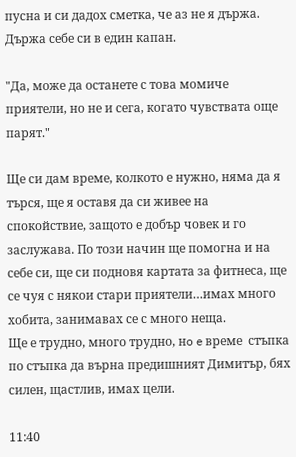пусна и си дадох сметка, че аз не я държа. Държа себе си в един капан.

"Да, може да останете с това момиче приятели, но не и сега, когато чувствата още парят."

Ще си дам време, колкото е нужно, няма да я търся, ще я оставя да си живее на спокойствие, защото е добър човек и го заслужава. По този начин ще помогна и на себе си, ще си подновя картата за фитнеса, ще се чуя с някои стари приятели…имах много хобита, занимавах се с много неща.
Ще е трудно, много трудно, нo e време  стъпка по стъпка да върна предишният Димитър, бях силен, щастлив, имах цели.

11:40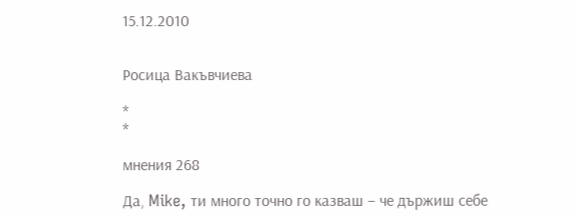15.12.2010


Росица Вакъвчиева

*
*

мнения 268

Да, Mike, ти много точно го казваш – че държиш себе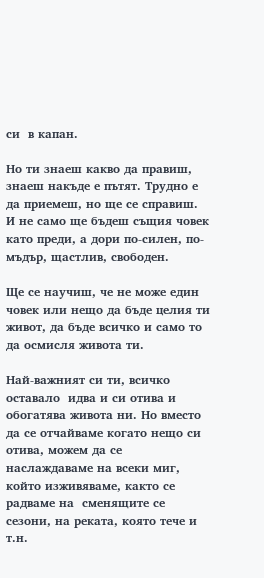си  в капан.

Но ти знаеш какво да правиш, знаеш накъде е пътят. Трудно е да приемеш, но ще се справиш. И не само ще бъдеш същия човек като преди, а дори по-силен, по-мъдър, щастлив, свободен.

Ще се научиш, че не може един човек или нещо да бъде целия ти живот, да бъде всичко и само то да осмисля живота ти.

Най-важният си ти, всичко оставало  идва и си отива и обогатява живота ни. Но вместо да се отчайваме когато нещо си отива, можем да се наслаждаваме на всеки миг, който изживяваме, както се радваме на  сменящите се сезони, на реката, която тече и т.н.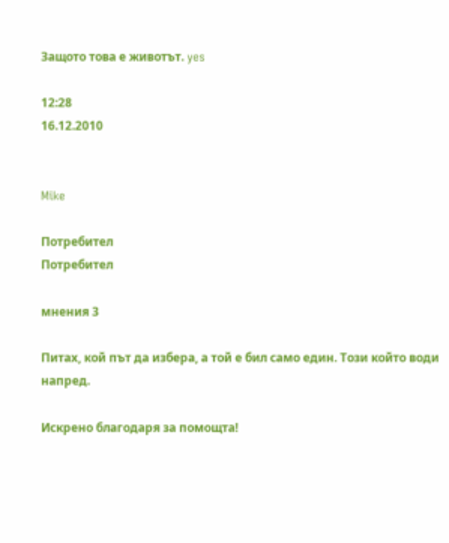Защото това е животът. yes

12:28
16.12.2010


Mike

Потребител
Потребител

мнения 3

Питах, кой път да избера, а той е бил само един. Този който води напред.

Искрено благодаря за помощта!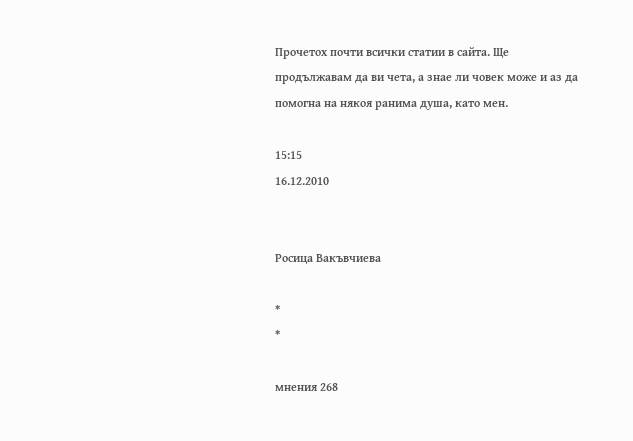Прочетох почти всички статии в сайта. Ще продължавам да ви чета, а знае ли човек може и аз да помогна на някоя ранима душа, като мен.

15:15
16.12.2010


Росица Вакъвчиева

*
*

мнения 268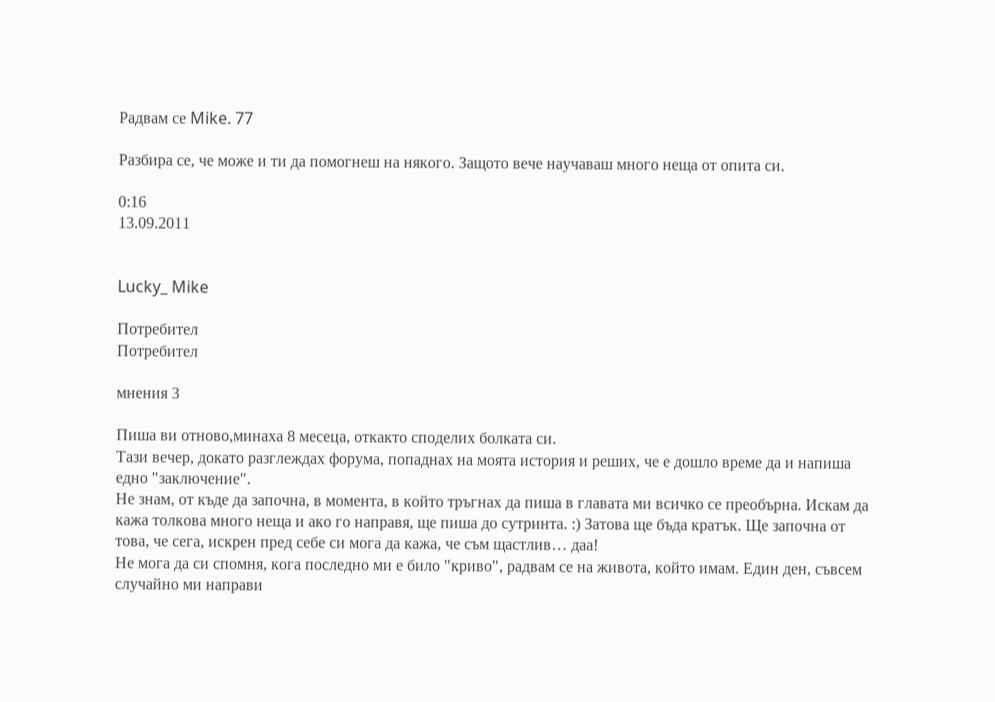Рaдвам се Mike. 77

Разбира се, че може и ти да помогнеш на някого. Защото вече научаваш много неща от опита си.

0:16
13.09.2011


Lucky_ Mike

Потребител
Потребител

мнения 3

Пиша ви отново,минаха 8 месеца, откакто споделих болката си.
Тази вечер, докато разглеждах форума, попаднах на моята история и реших, че е дошло време да и напиша едно "заключение".
Не знам, от къде да започна, в момента, в който тръгнах да пиша в главата ми всичко се преобърна. Искам да кажа толкова много неща и ако го направя, ще пиша до сутринта. :) Затова ще бъда кратък. Ще започна от това, че сега, искрен пред себе си мога да кажа, че съм щастлив… даа!
Не мога да си спомня, кога последно ми е било "криво", радвам се на живота, който имам. Един ден, съвсем случайно ми направи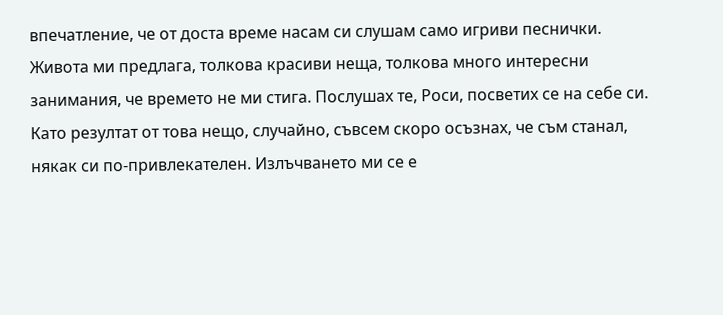впечатление, че от доста време насам си слушам само игриви песнички. Живота ми предлага, толкова красиви неща, толкова много интересни занимания, че времето не ми стига. Послушах те, Роси, посветих се на себе си. Като резултат от това нещо, случайно, съвсем скоро осъзнах, че съм станал, някак си по-привлекателен. Излъчването ми се е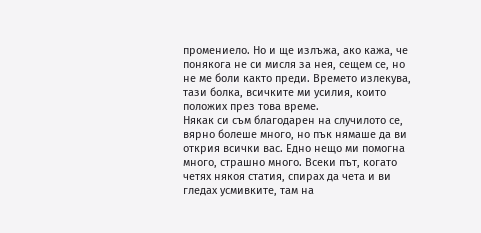промениело. Но и ще излъжа, ако кажа, че понякога не си мисля за нея, сещем се, но не ме боли както преди. Времето излекува, тази болка, всичките ми усилия, които положих през това време.
Някак си съм благодарен на случилото се, вярно болеше много, но пък нямаше да ви открия всички вас. Едно нещо ми помогна много, страшно много. Всеки път, когато четях някоя статия, спирах да чета и ви гледах усмивките, там на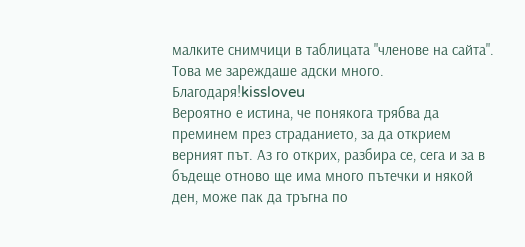малките снимчици в таблицата "членове на сайта". Това ме зареждаше адски много. Благодаря!kissloveu
Вероятно е истина, че понякога трябва да преминем през страданието, за да открием верният път. Аз го открих, разбира се, сега и за в бъдеще отново ще има много пътечки и някой ден, може пак да тръгна по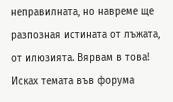неправилната, но навреме ще разпозная истината от лъжата, от илюзията. Вярвам в това!
Исках темата във форума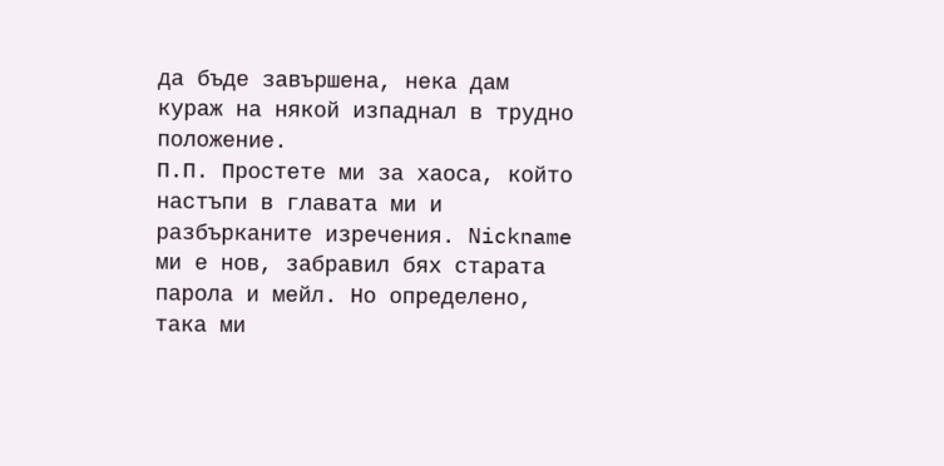да бъде завършена, нека дам кураж на някой изпаднал в трудно положение.
П.П. Простете ми за хаоса, който настъпи в главата ми и разбърканите изречения. Nickname ми е нов, забравил бях старата парола и мейл. Но определено, така ми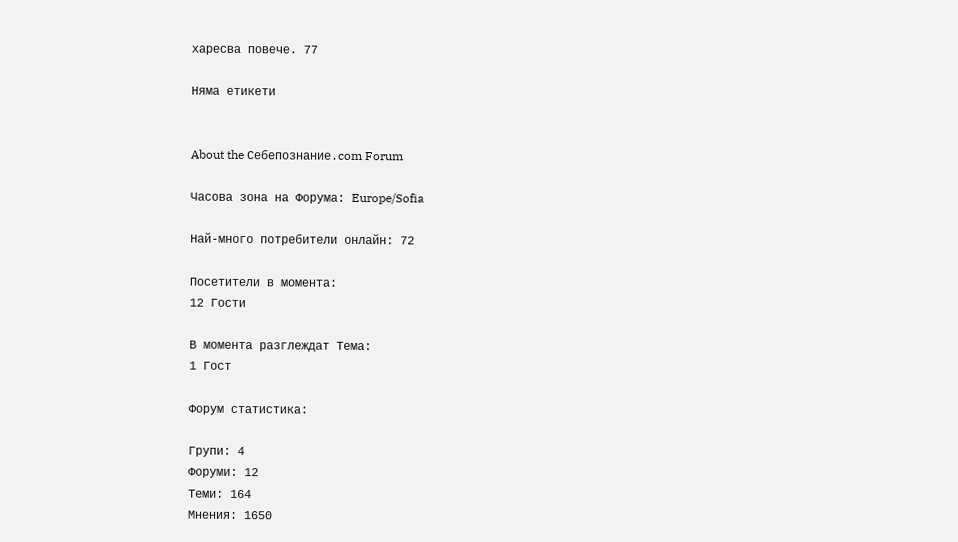харесва повече. 77

Няма етикети


About the Себепознание.com Forum

Часова зона на Форума: Europe/Sofia

Най-много потребители онлайн: 72

Посетители в момента:
12 Гости

В момента разглеждат Тема:
1 Гост

Форум статистика:

Групи: 4
Форуми: 12
Теми: 164
Мнения: 1650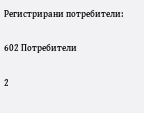Регистрирани потребители:

602 Потребители

2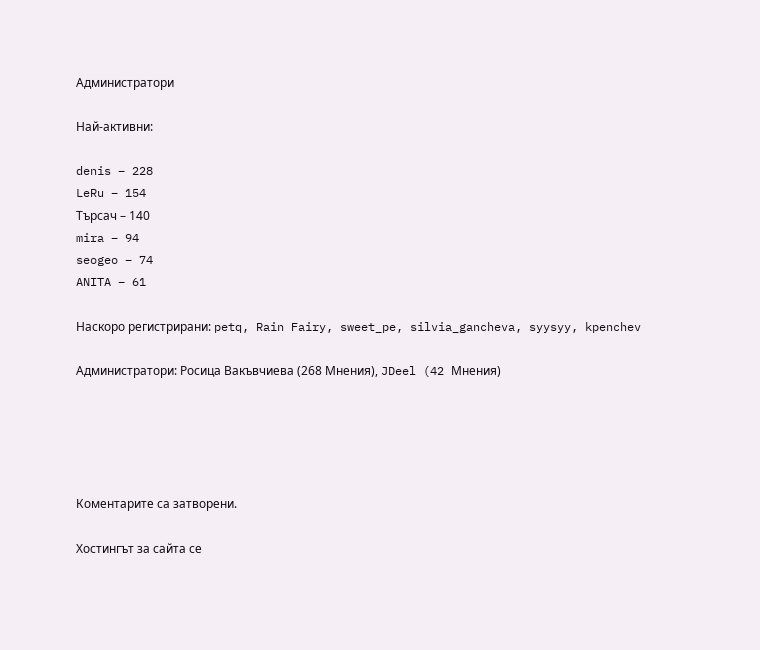Администратори

Най-активни:

denis – 228
LeRu – 154
Търсач – 140
mira – 94
seogeo – 74
ANITA – 61

Наскоро регистрирани: petq, Rain Fairy, sweet_pe, silvia_gancheva, syysyy, kpenchev

Администратори: Росица Вакъвчиева (268 Мнения), JDeel (42 Мнения)





Коментарите са затворени.

Хостингът за сайта се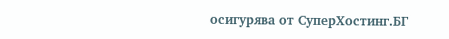осигурява от СуперХостинг.БГ